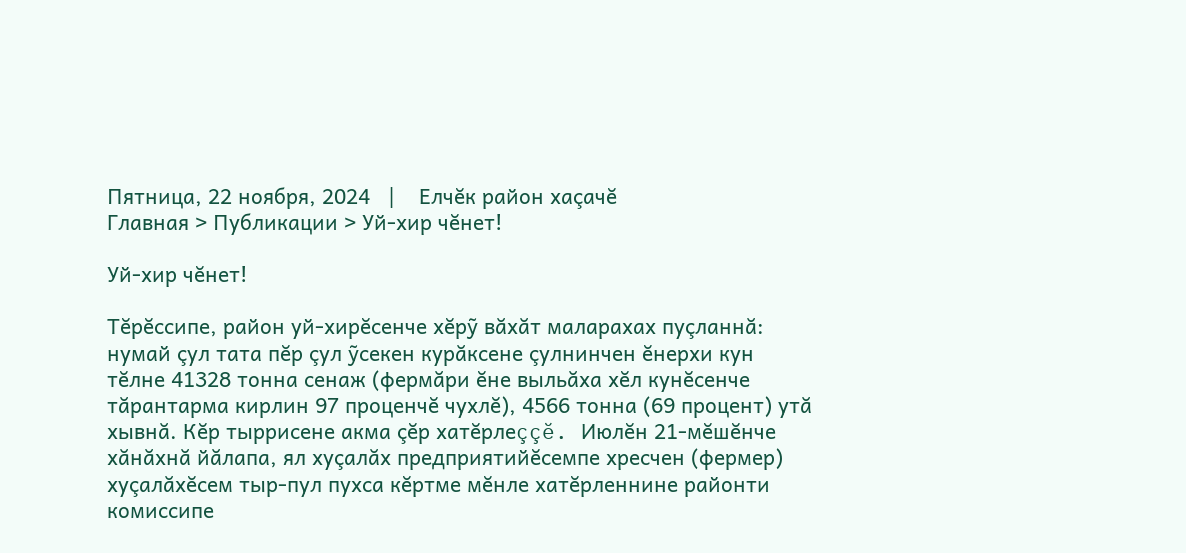Пятница, 22 ноября, 2024   |    Елчĕк район хаçачĕ
Главная > Публикации > Уй-хир чĕнет!

Уй-хир чĕнет!

Тĕрĕссипе, район уй-хирĕсенче хĕрỹ вăхăт маларахах пуçланнă: нумай çул тата пĕр çул ỹсекен курăксене çулнинчен ĕнерхи кун тĕлне 41328 тонна сенаж (фермăри ĕне выльăха хĕл кунĕсенче тăрантарма кирлин 97 проценчĕ чухлĕ), 4566 тонна (69 процент) утă хывнă. Кĕр тыррисене акма çĕр хатĕрлеççĕ. Июлĕн 21-мĕшĕнче хăнăхнă йăлапа, ял хуçалăх предприятийĕсемпе хресчен (фермер) хуçалăхĕсем тыр-пул пухса кĕртме мĕнле хатĕрленнине районти комиссипе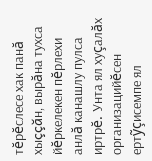тĕрĕслесе хак панă хыççăн, вырăна тухса йĕркелекен пĕрлехи анлă канашлу пулса иртрĕ. Унта ял хуçалăх организацийĕсен ертỹçисемпе ял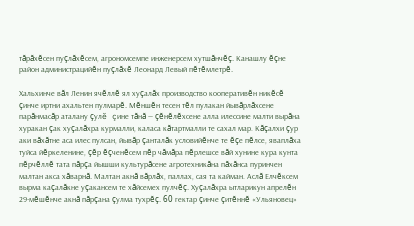тăрăхĕсен пуçлăхĕсем, агрономсемпе инженерсем хутшăнчĕç. Канашлу ĕçне район администрацийĕн пуçлăхĕ Леонард Левый пĕтĕмлетрĕ.

Хальхинче вăл Ленин ячĕллĕ ял хуçалăх производство кооперативĕн никĕсĕ çинче иртни ахальтен пулмарĕ. Мĕншĕн тесен тĕл пулакан йывăрлăхсене парăнмасăр аталану çулĕ çине тăнă — çĕнĕлĕхсене алла илессине малти вырăна хуракан çак хуçалăхра курмалли, каласа кăтартмалли те сахал мар. Кăçалхи çур аки вăхăтне аса илес пулсан, йывăр çанталăк условийĕнче те ĕçе пĕлсе, яваплăха туйса йĕркеленине, çĕр ĕçченĕсем пĕр чăмăра пĕрлешсе вăй хунине кура кунта пĕрчĕллĕ тата пăрçа йышши культурăсене агротехникăна пăхăнса пуринчен малтан акса хăварнă. Малтан акнă вăрлăх, паллах, сая та кайман. Аслă Елчĕксем вырма каçалăкне уçакансем те хăйсемех пулчĕç. Хуçалăхра ытларикун апрелĕн 29-мĕшĕнче акнă пăрçана çулма тухрĕç. 60 гектар çинче çитĕннĕ «Ульяновец»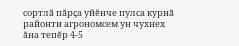сортлă пăрçа уйĕнче пулса курнă районти агрономсем ун чухнех ăна тепĕр 4-5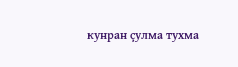кунран çулма тухма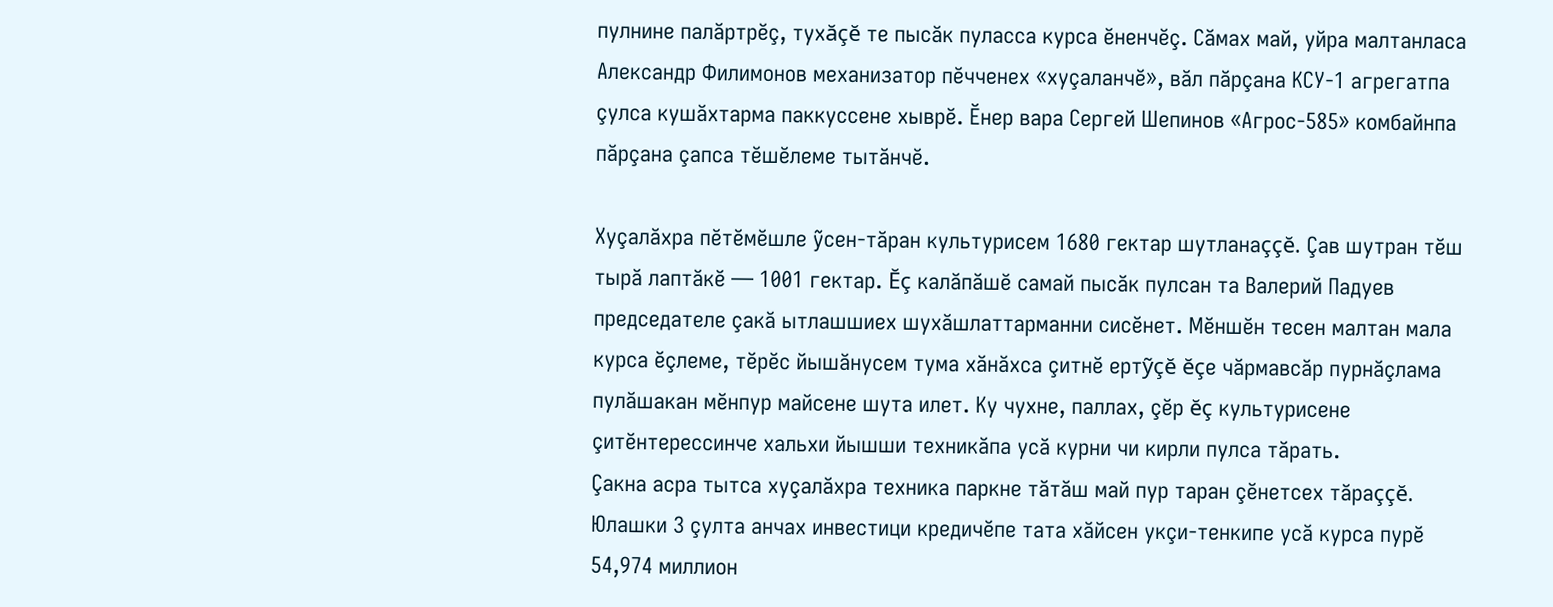пулнине палăртрĕç, тухăçĕ те пысăк пуласса курса ĕненчĕç. Сăмах май, уйра малтанласа Александр Филимонов механизатор пĕчченех «хуçаланчĕ», вăл пăрçана КСУ-1 агрегатпа çулса кушăхтарма паккуссене хыврĕ. Ĕнер вара Сергей Шепинов «Агрос-585» комбайнпа пăрçана çапса тĕшĕлеме тытăнчĕ.

Хуçалăхра пĕтĕмĕшле ỹсен-тăран культурисем 1680 гектар шутланаççĕ. Çав шутран тĕш тырă лаптăкĕ — 1001 гектар. Ĕç калăпăшĕ самай пысăк пулсан та Валерий Падуев председателе çакă ытлашшиех шухăшлаттарманни сисĕнет. Мĕншĕн тесен малтан мала курса ĕçлеме, тĕрĕс йышăнусем тума хăнăхса çитнĕ ертỹçĕ ĕçе чăрмавсăр пурнăçлама пулăшакан мĕнпур майсене шута илет. Ку чухне, паллах, çĕр ĕç культурисене çитĕнтерессинче хальхи йышши техникăпа усă курни чи кирли пулса тăрать.
Çакна асра тытса хуçалăхра техника паркне тăтăш май пур таран çĕнетсех тăраççĕ. Юлашки 3 çулта анчах инвестици кредичĕпе тата хăйсен укçи-тенкипе усă курса пурĕ 54,974 миллион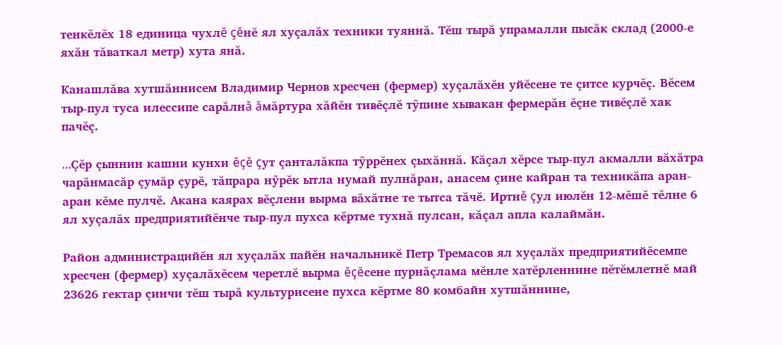тенкĕлĕх 18 единица чухлĕ çĕнĕ ял хуçалăх техники туяннă. Тĕш тырă упрамалли пысăк склад (2000-е яхăн тăваткал метр) хута янă.

Канашлăва хутшăннисем Владимир Чернов хресчен (фермер) хуçалăхĕн уйĕсене те çитсе курчĕç. Вĕсем тыр-пул туса илессипе сарăлнă ăмăртура хăйĕн тивĕçлĕ тỹпине хывакан фермерăн ĕçне тивĕçлĕ хак пачĕç.

…Çĕр çыннин кашни кунхи ĕçĕ çут çанталăкпа тỹррĕнех çыхăннă. Кăçал хĕрсе тыр-пул акмалли вăхăтра чарăнмасăр çумăр çурĕ, тăпрара нỹрĕк ытла нумай пулнăран, анасем çине кайран та техникăпа аран-аран кĕме пулчĕ. Акана каярах вĕçлени вырма вăхăтне те тытса тăчĕ. Иртнĕ çул июлĕн 12-мĕшĕ тĕлне 6 ял хуçалăх предприятийĕнче тыр-пул пухса кĕртме тухнă пулсан, кăçал апла калаймăн.

Район администрацийĕн ял хуçалăх пайĕн начальникĕ Петр Тремасов ял хуçалăх предприятийĕсемпе хресчен (фермер) хуçалăхĕсем черетлĕ вырма ĕçĕсене пурнăçлама мĕнле хатĕрленнине пĕтĕмлетнĕ май 23626 гектар çинчи тĕш тырă культурисене пухса кĕртме 80 комбайн хутшăннине,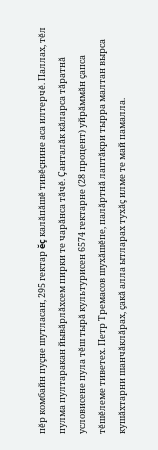пĕр комбайн пуçне шутласан, 295 гектар ĕç калăпăшĕ тивĕçнине аса илтерчĕ. Паллах, тĕл пулма пултаракан йывăрлăхсем пирки те чарăнса тăчĕ. Çанталăк кăларса тăратнă условисене пула тĕш тырă культурисен 6574 гектарне (28 процент) уйрăммăн çапса тĕшĕлеме тиветех. Петр Тремасов шухăшĕпе, палăртнă лаптăкри тырра малтан вырса кушăхтарни шанчăклăрах, çакă алла ытларах тухăç илме те май памалла.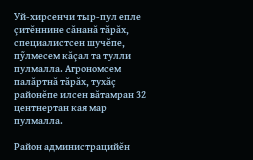Уй-хирсенчи тыр-пул епле çитĕннине сăнанă тăрăх, специалистсен шучĕпе, пỹлмесем кăçал та тулли пулмалла. Агрономсем палăртнă тăрăх, тухăç районĕпе илсен вăтамран 32 центнертан кая мар пулмалла.

Район администрацийĕн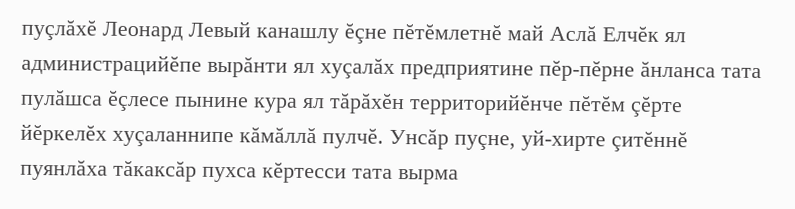пуçлăхĕ Леонард Левый канашлу ĕçне пĕтĕмлетнĕ май Аслă Елчĕк ял администрацийĕпе вырăнти ял хуçалăх предприятине пĕр-пĕрне ăнланса тата пулăшса ĕçлесе пынине кура ял тăрăхĕн территорийĕнче пĕтĕм çĕрте йĕркелĕх хуçаланнипе кăмăллă пулчĕ. Унсăр пуçне, уй-хирте çитĕннĕ пуянлăха тăкаксăр пухса кĕртесси тата вырма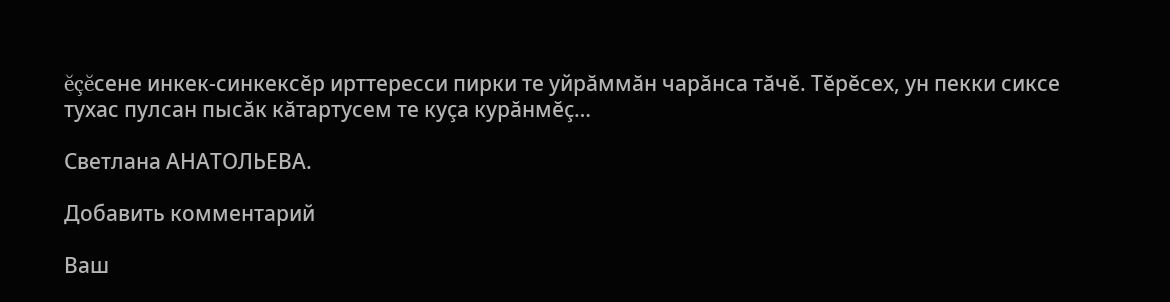ĕçĕсене инкек-синкексĕр ирттересси пирки те уйрăммăн чарăнса тăчĕ. Тĕрĕсех, ун пекки сиксе тухас пулсан пысăк кăтартусем те куçа курăнмĕç…

Светлана АНАТОЛЬЕВА.

Добавить комментарий

Ваш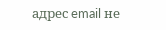адрес email не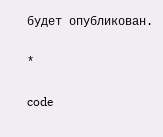будет опубликован.

*

code